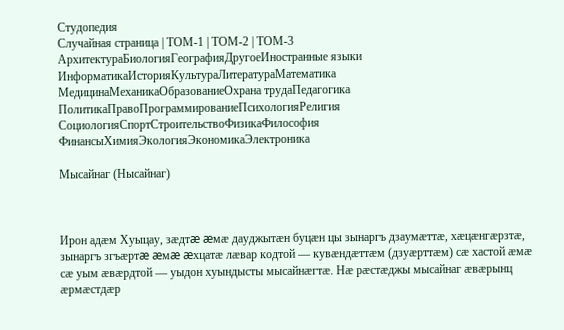Студопедия
Случайная страница | ТОМ-1 | ТОМ-2 | ТОМ-3
АрхитектураБиологияГеографияДругоеИностранные языки
ИнформатикаИсторияКультураЛитератураМатематика
МедицинаМеханикаОбразованиеОхрана трудаПедагогика
ПолитикаПравоПрограммированиеПсихологияРелигия
СоциологияСпортСтроительствоФизикаФилософия
ФинансыХимияЭкологияЭкономикаЭлектроника

Мысайнаг (Нысайнаг)



Ирон адæм Хуыцау, зæдтæ æмæ дауджытæн буцæн цы зынаргъ дзаумæттæ, хæцæнгæрзтæ, зынаргъ згъæртæ æмæ æхцатæ лæвар кодтой — кувæндæттæм (дзуæрттæм) сæ хастой æмæ сæ уым æвæрдтой — уыдон хуындысты мысайнæгтæ. Нæ рæстæджы мысайнаг æвæрынц æрмæстдæр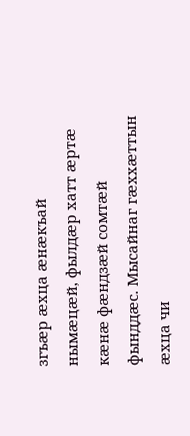згъæр æхца æнæкъай нымæцæй, фылдæр хатт æртæ кæнæ фæндзæй сомтæй фынддæс. Мысайнаг гæххæттын æхца чи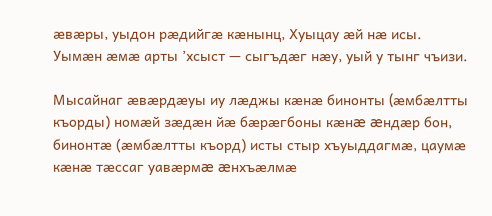æвæры, уыдон рæдийгæ кæнынц, Хуыцау æй нæ исы. Уымæн æмæ арты ’хсыст — сыгъдæг нæу, уый у тынг чъизи.

Мысайнаг æвæрдæуы иу лæджы кæнæ бинонты (æмбæлтты къорды) номæй зæдæн йæ бæрæгбоны кæнæ æндæр бон, бинонтæ (æмбæлтты къорд) исты стыр хъуыддагмæ, цаумæ кæнæ тæссаг уавæрмæ æнхъæлмæ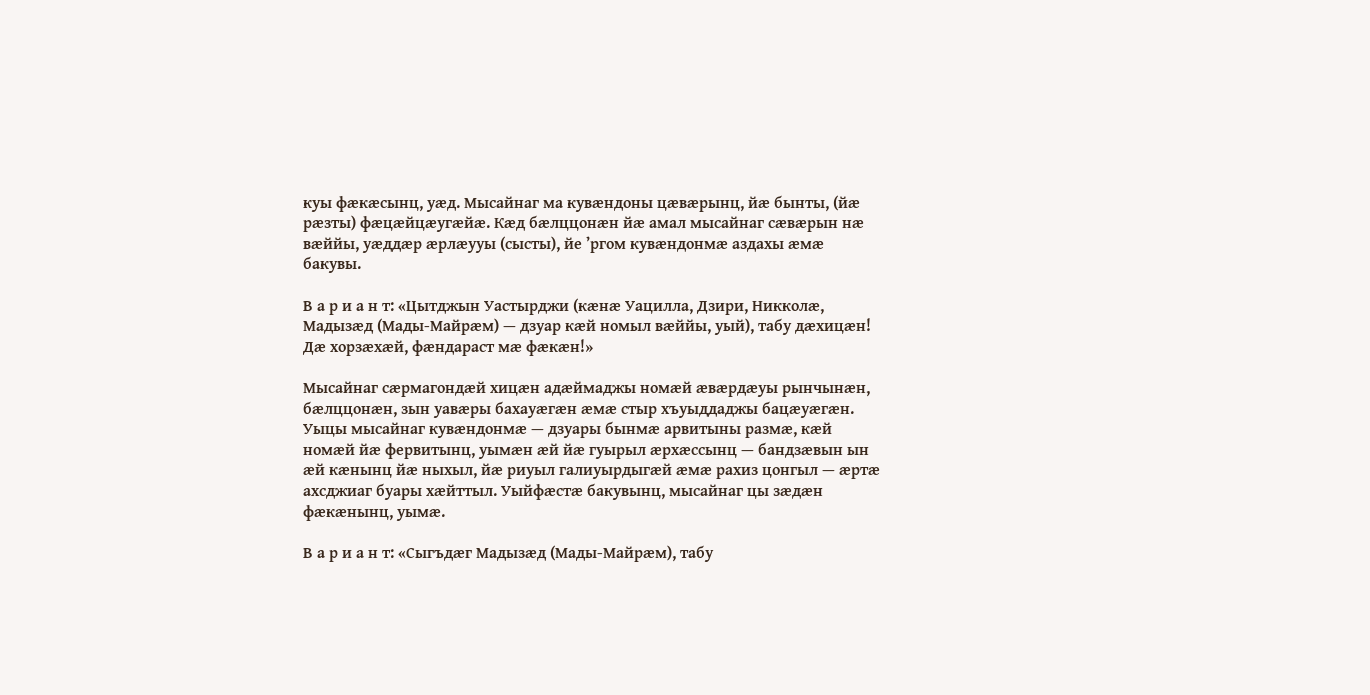куы фæкæсынц, уæд. Мысайнаг ма кувæндоны цæвæрынц, йæ бынты, (йæ рæзты) фæцæйцæугæйæ. Кæд бæлццонæн йæ амал мысайнаг сæвæрын нæ вæййы, уæддæр æрлæууы (сысты), йе ’ргом кувæндонмæ аздахы æмæ бакувы.

В а р и а н т: «Цытджын Уастырджи (кæнæ Уацилла, Дзири, Никколæ, Мадызæд (Мады-Майрæм) — дзуар кæй номыл вæййы, уый), табу дæхицæн! Дæ хорзæхæй, фæндараст мæ фæкæн!»

Мысайнаг сæрмагондæй хицæн адæймаджы номæй æвæрдæуы рынчынæн, бæлццонæн, зын уавæры бахауæгæн æмæ стыр хъуыддаджы бацæуæгæн. Уыцы мысайнаг кувæндонмæ — дзуары бынмæ арвитыны размæ, кæй номæй йæ фервитынц, уымæн æй йæ гуырыл æрхæссынц — бандзæвын ын æй кæнынц йæ ныхыл, йæ риуыл галиуырдыгæй æмæ рахиз цонгыл — æртæ ахсджиаг буары хæйттыл. Уыйфæстæ бакувынц, мысайнаг цы зæдæн фæкæнынц, уымæ.

В а р и а н т: «Сыгъдæг Мадызæд (Мады-Майрæм), табу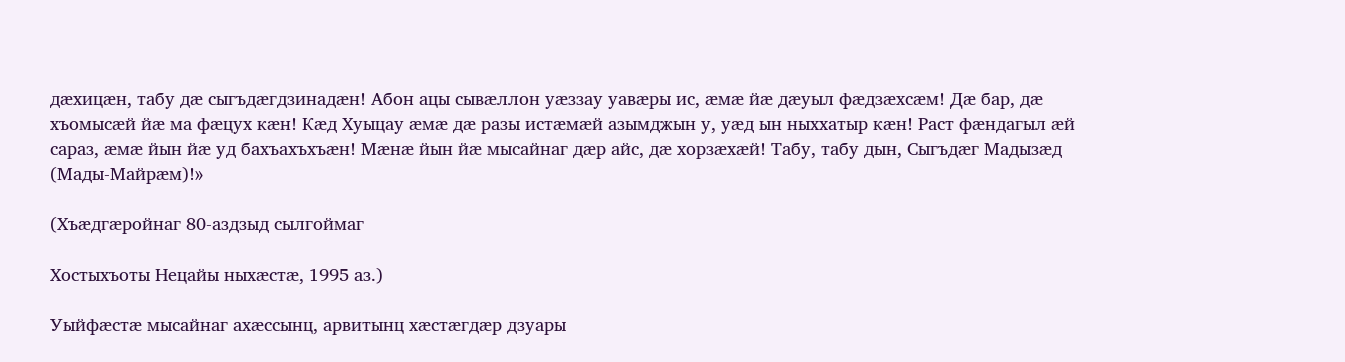дæхицæн, табу дæ сыгъдæгдзинадæн! Абон ацы сывæллон уæззау уавæры ис, æмæ йæ дæуыл фæдзæхсæм! Дæ бар, дæ хъомысæй йæ ма фæцух кæн! Кæд Хуыцау æмæ дæ разы истæмæй азымджын у, уæд ын ныххатыр кæн! Раст фæндагыл æй сараз, æмæ йын йæ уд бахъахъхъæн! Мæнæ йын йæ мысайнаг дæр айс, дæ хорзæхæй! Табу, табу дын, Сыгъдæг Мадызæд (Мады-Майрæм)!»

(Хъæдгæройнаг 80-аздзыд сылгоймаг

Хостыхъоты Нецайы ныхæстæ, 1995 аз.)

Уыйфæстæ мысайнаг ахæссынц, арвитынц хæстæгдæр дзуары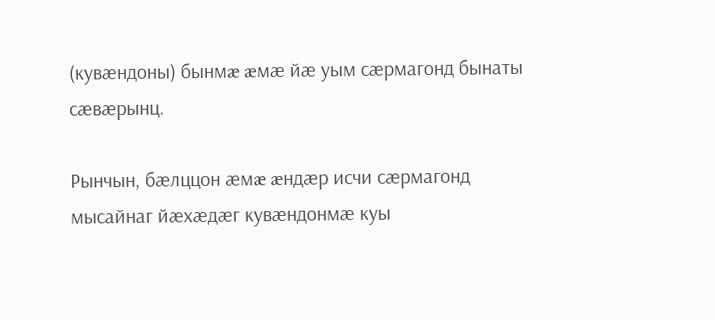(кувæндоны) бынмæ æмæ йæ уым сæрмагонд бынаты сæвæрынц.

Рынчын, бæлццон æмæ æндæр исчи сæрмагонд мысайнаг йæхæдæг кувæндонмæ куы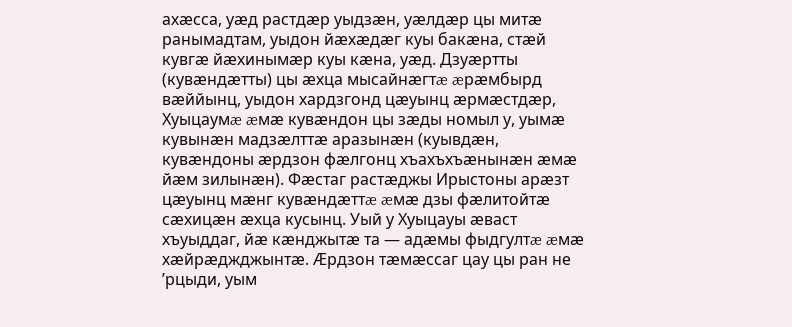ахæсса, уæд растдæр уыдзæн, уæлдæр цы митæ ранымадтам, уыдон йæхæдæг куы бакæна, стæй кувгæ йæхинымæр куы кæна, уæд. Дзуæртты (кувæндæтты) цы æхца мысайнæгтæ æрæмбырд вæййынц, уыдон хардзгонд цæуынц æрмæстдæр, Хуыцаумæ æмæ кувæндон цы зæды номыл у, уымæ кувынæн мадзæлттæ аразынæн (куывдæн, кувæндоны æрдзон фæлгонц хъахъхъæнынæн æмæ йæм зилынæн). Фæстаг растæджы Ирыстоны арæзт цæуынц мæнг кувæндæттæ æмæ дзы фæлитойтæ сæхицæн æхца кусынц. Уый у Хуыцауы æваст хъуыддаг, йæ кæнджытæ та — адæмы фыдгултæ æмæ хæйрæджджынтæ. Æрдзон тæмæссаг цау цы ран не ’рцыди, уым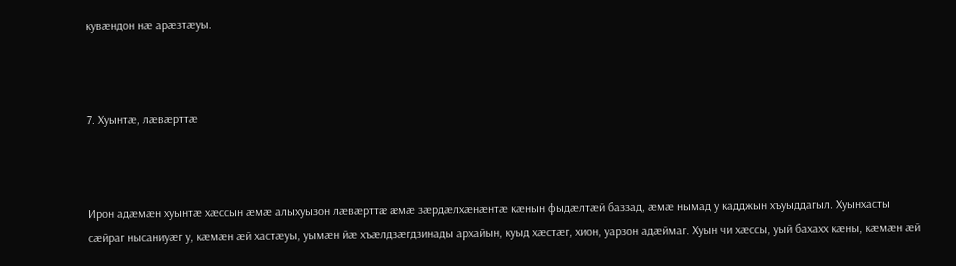кувæндон нæ арæзтæуы.



7. Хуынтæ, лæвæрттæ



Ирон адæмæн хуынтæ хæссын æмæ алыхуызон лæвæрттæ æмæ зæрдæлхæнæнтæ кæнын фыдæлтæй баззад, æмæ нымад у кадджын хъуыддагыл. Хуынхасты сæйраг нысаниуæг у, кæмæн æй хастæуы, уымæн йæ хъæлдзæгдзинады архайын, куыд хæстæг, хион, уарзон адæймаг. Хуын чи хæссы, уый бахахх кæны, кæмæн æй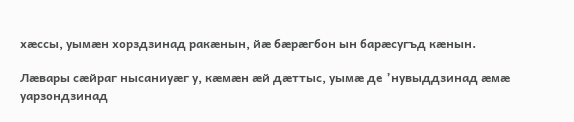хæссы, уымæн хорздзинад ракæнын, йæ бæрæгбон ын барæсугъд кæнын.

Лæвары сæйраг нысаниуæг у, кæмæн æй дæттыс, уымæ де ’нувыддзинад æмæ уарзондзинад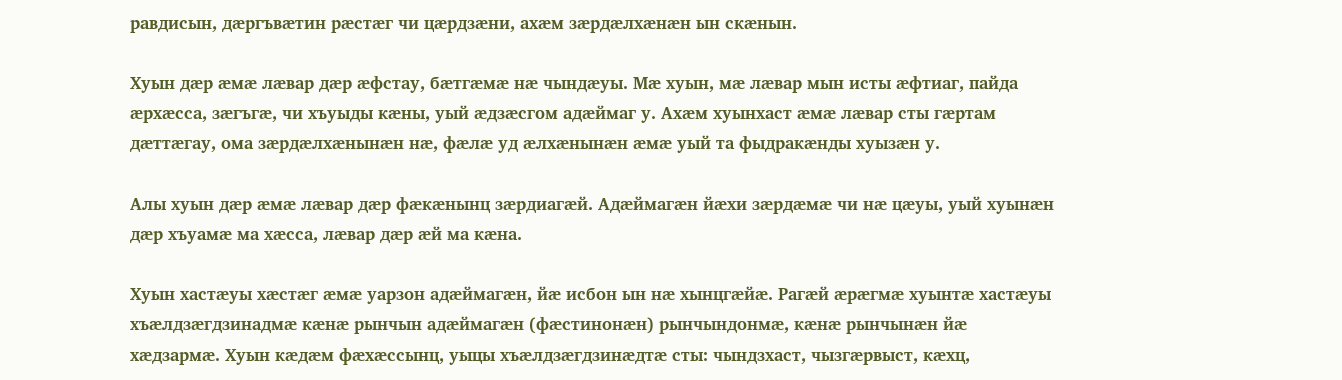равдисын, дæргъвæтин рæстæг чи цæрдзæни, ахæм зæрдæлхæнæн ын скæнын.

Хуын дæр æмæ лæвар дæр æфстау, бæтгæмæ нæ чындæуы. Мæ хуын, мæ лæвар мын исты æфтиаг, пайда æрхæсса, зæгъгæ, чи хъуыды кæны, уый æдзæсгом адæймаг у. Ахæм хуынхаст æмæ лæвар сты гæртам дæттæгау, ома зæрдæлхæнынæн нæ, фæлæ уд æлхæнынæн æмæ уый та фыдракæнды хуызæн у.

Алы хуын дæр æмæ лæвар дæр фæкæнынц зæрдиагæй. Адæймагæн йæхи зæрдæмæ чи нæ цæуы, уый хуынæн дæр хъуамæ ма хæсса, лæвар дæр æй ма кæна.

Хуын хастæуы хæстæг æмæ уарзон адæймагæн, йæ исбон ын нæ хынцгæйæ. Рагæй æрæгмæ хуынтæ хастæуы хъæлдзæгдзинадмæ кæнæ рынчын адæймагæн (фæстинонæн) рынчындонмæ, кæнæ рынчынæн йæ хæдзармæ. Хуын кæдæм фæхæссынц, уыцы хъæлдзæгдзинæдтæ сты: чындзхаст, чызгæрвыст, кæхц,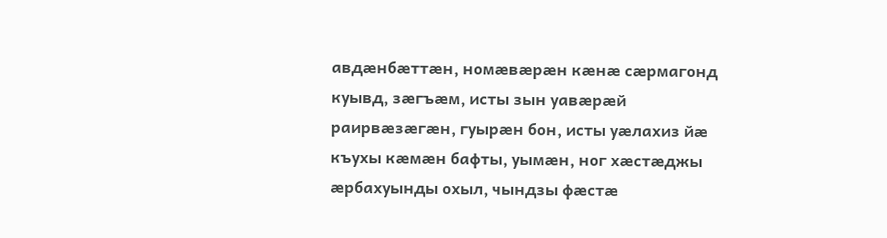авдæнбæттæн, номæвæрæн кæнæ сæрмагонд куывд, зæгъæм, исты зын уавæрæй раирвæзæгæн, гуырæн бон, исты уæлахиз йæ къухы кæмæн бафты, уымæн, ног хæстæджы æрбахуынды охыл, чындзы фæстæ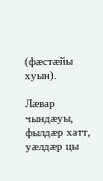(фæстæйы хуын).

Лæвар чындæуы, фылдæр хатт, уæлдæр цы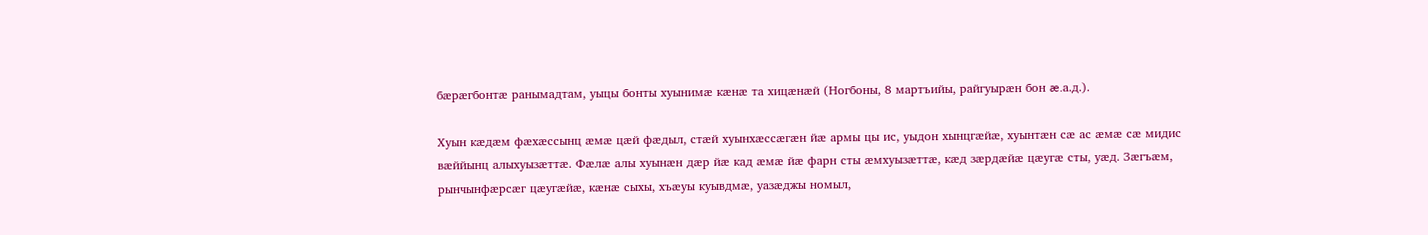бæрæгбонтæ ранымадтам, уыцы бонты хуынимæ кæнæ та хицæнæй (Ногбоны, 8 мартъийы, райгуырæн бон æ.а.д.).

Хуын кæдæм фæхæссынц æмæ цæй фæдыл, стæй хуынхæссæгæн йæ армы цы ис, уыдон хынцгæйæ, хуынтæн сæ ас æмæ сæ мидис вæййынц алыхуызæттæ. Фæлæ алы хуынæн дæр йæ кад æмæ йæ фарн сты æмхуызæттæ, кæд зæрдæйæ цæугæ сты, уæд. Зæгъæм, рынчынфæрсæг цæугæйæ, кæнæ сыхы, хъæуы куывдмæ, уазæджы номыл,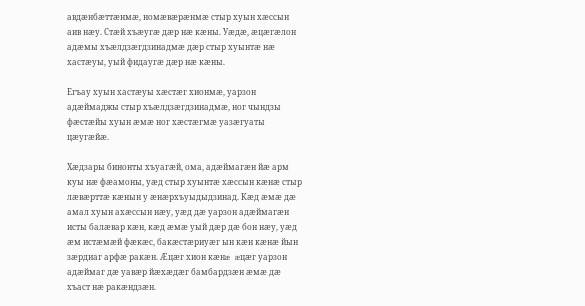авдæнбæттæнмæ, номæвæрæнмæ стыр хуын хæссын аив нæу. Стæй хъæугæ дæр нæ кæны. Уæдæ, æцæгæлон адæмы хъæлдзæгдзинадмæ дæр стыр хуынтæ нæ хастæуы, уый фидаугæ дæр нæ кæны.

Егъау хуын хастæуы хæстæг хионмæ, уарзон адæймаджы стыр хъæлдзæгдзинадмæ, ног чындзы фæстæйы хуын æмæ ног хæстæгмæ уазæгуаты цæугæйæ.

Хæдзары бинонты хъуагæй, ома, адæймагæн йæ арм куы нæ фæамоны, уæд стыр хуынтæ хæссын кæнæ стыр лæвæрттæ кæнын у æнæрхъуыдыдзинад. Кæд æмæ дæ амал хуын ахæссын нæу, уæд дæ уарзон адæймагæн исты балæвар кæн, кæд æмæ уый дæр дæ бон нæу, уæд æм истæмæй фæкæс, бакæстæриуæг ын кæн кæнæ йын зæрдиаг арфæ ракæн. Æцæг хион кæнæ æцæг уарзон адæймаг дæ уавæр йæхæдæг бамбардзæн æмæ дæ хъаст нæ ракæндзæн.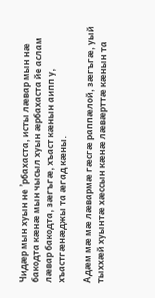Чидæр мын хуын не ’рбахаста, исты лæвар мын нæ бакодта кæнæ мын чысыл хуын æрбахаста йе аслам лæвар бакодта, зæгъгæ, хъаст кæнын аипп у, хъастгæнæджы та æгад кæны.

Адæм мæ мæ лæвармæ гæсгæ раппæлой, зæгъгæ, уый тыххæй хуынтæ хæссын кæнæ лæвæрттæ кæнын та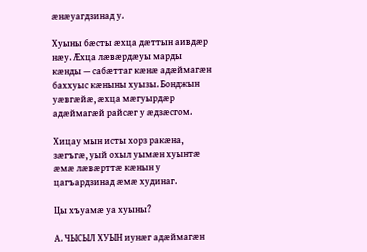æнæуагдзинад у.

Хуыны бæсты æхца дæттын аивдæр нæу. Æхца лæвæрдæуы марды кæнды — сабæттаг кæнæ адæймагæн баххуыс кæныны хуызы. Бонджын уæвгæйæ, æхца мæгуырдæр адæймагæй райсæг у æдзæсгом.

Хицау мын исты хорз ракæна, зæгъгæ, уый охыл уымæн хуынтæ æмæ лæвæрттæ кæнын у цагъардзинад æмæ худинаг.

Цы хъуамæ уа хуыны?

А. ЧЫСЫЛ ХУЫН иунæг адæймагæн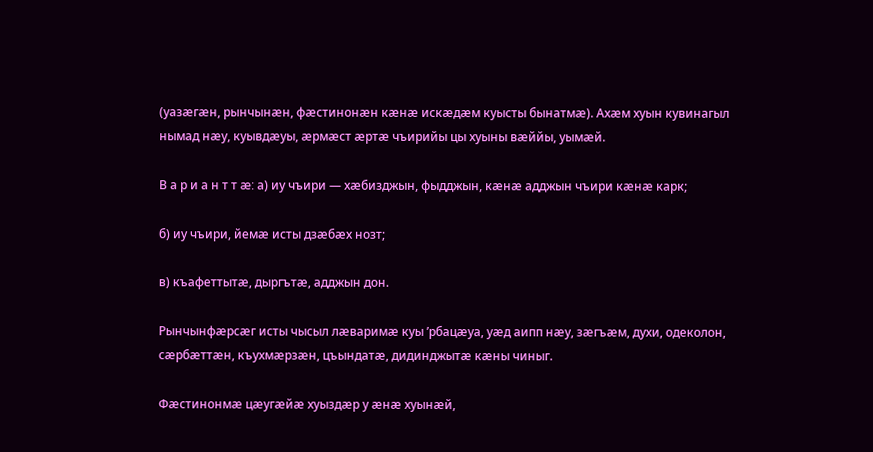(уазæгæн, рынчынæн, фæстинонæн кæнæ искæдæм куысты бынатмæ). Ахæм хуын кувинагыл нымад нæу, куывдæуы, æрмæст æртæ чъирийы цы хуыны вæййы, уымæй.

В а р и а н т т æ: а) иу чъири — хæбизджын, фыдджын, кæнæ адджын чъири кæнæ карк;

б) иу чъири, йемæ исты дзæбæх нозт;

в) къафеттытæ, дыргътæ, адджын дон.

Рынчынфæрсæг исты чысыл лæваримæ куы ’рбацæуа, уæд аипп нæу, зæгъæм, духи, одеколон, сæрбæттæн, къухмæрзæн, цъындатæ, дидинджытæ кæны чиныг.

Фæстинонмæ цæугæйæ хуыздæр у æнæ хуынæй,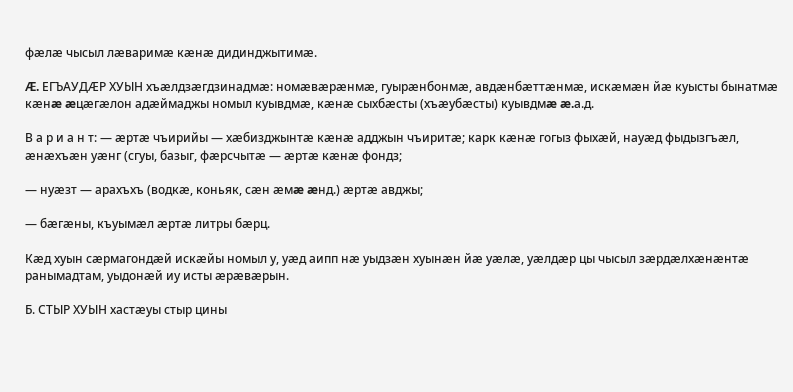фæлæ чысыл лæваримæ кæнæ дидинджытимæ.

Æ. ЕГЪАУДÆР ХУЫН хъæлдзæгдзинадмæ: номæвæрæнмæ, гуырæнбонмæ, авдæнбæттæнмæ, искæмæн йæ куысты бынатмæ кæнæ æцæгæлон адæймаджы номыл куывдмæ, кæнæ сыхбæсты (хъæубæсты) куывдмæ æ.а.д.

В а р и а н т: — æртæ чъирийы — хæбизджынтæ кæнæ адджын чъиритæ; карк кæнæ гогыз фыхæй, науæд фыдызгъæл, æнæхъæн уæнг (сгуы, базыг, фæрсчытæ — æртæ кæнæ фондз;

— нуæзт — арахъхъ (водкæ, коньяк, сæн æмæ æнд.) æртæ авджы;

— бæгæны, къуымæл æртæ литры бæрц.

Кæд хуын сæрмагондæй искæйы номыл у, уæд аипп нæ уыдзæн хуынæн йæ уæлæ, уæлдæр цы чысыл зæрдæлхæнæнтæ ранымадтам, уыдонæй иу исты æрæвæрын.

Б. СТЫР ХУЫН хастæуы стыр цины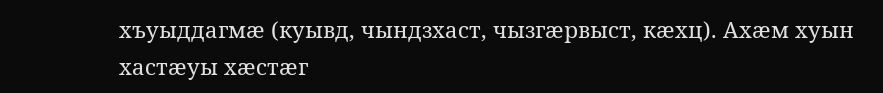хъуыддагмæ (куывд, чындзхаст, чызгæрвыст, кæхц). Ахæм хуын хастæуы хæстæг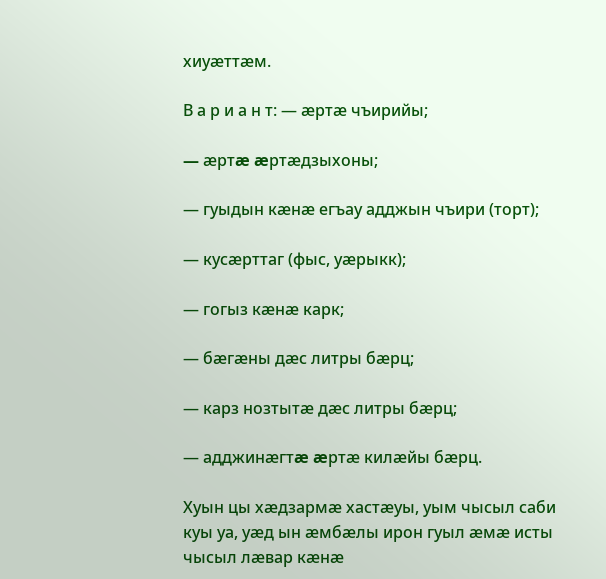хиуæттæм.

В а р и а н т: — æртæ чъирийы;

— æртæ æртæдзыхоны;

— гуыдын кæнæ егъау адджын чъири (торт);

— кусæрттаг (фыс, уæрыкк);

— гогыз кæнæ карк;

— бæгæны дæс литры бæрц;

— карз нозтытæ дæс литры бæрц;

— адджинæгтæ æртæ килæйы бæрц.

Хуын цы хæдзармæ хастæуы, уым чысыл саби куы уа, уæд ын æмбæлы ирон гуыл æмæ исты чысыл лæвар кæнæ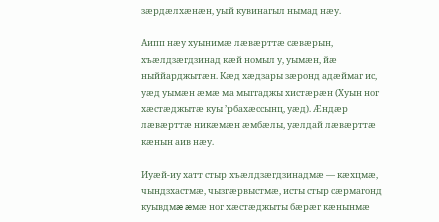зæрдæлхæнæн, уый кувинагыл нымад нæу.

Аипп нæу хуынимæ лæвæрттæ сæвæрын, хъæлдзæгдзинад кæй номыл у, уымæн, йæ ныййарджытæн. Кæд хæдзары зæронд адæймаг ис, уæд уымæн æмæ ма мыггаджы хистæрæн (Хуын ног хæстæджытæ куы ’рбахæссынц, уæд). Æндæр лæвæрттæ никæмæн æмбæлы, уæлдай лæвæрттæ кæнын аив нæу.

Иуæй-иу хатт стыр хъæлдзæгдзинадмæ — кæхцмæ, чындзхастмæ, чызгæрвыстмæ, исты стыр сæрмагонд куывдмæ æмæ ног хæстæджыты бæрæг кæнынмæ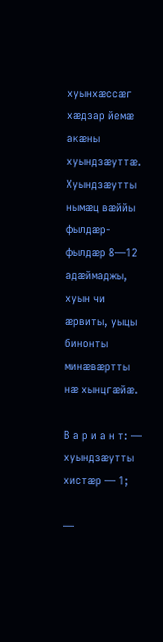хуынхæссæг хæдзар йемæ акæны хуындзæуттæ. Хуындзæутты нымæц вæййы фылдæр-фылдæр 8—12 адæймаджы, хуын чи æрвиты, уыцы бинонты минæвæртты нæ хынцгæйæ.

В а р и а н т: — хуындзæутты хистæр — 1;

—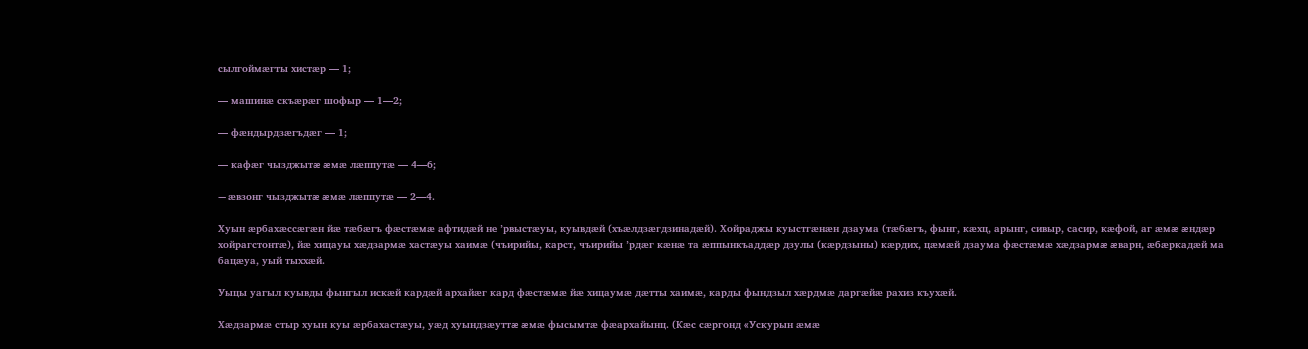сылгоймæгты хистæр — 1;

— машинæ скъæрæг шофыр — 1—2;

— фæндырдзæгъдæг — 1;

— кафæг чызджытæ æмæ лæппутæ — 4—6;

— æвзонг чызджытæ æмæ лæппутæ — 2—4.

Хуын æрбахæссæгæн йæ тæбæгъ фæстæмæ афтидæй не ’рвыстæуы, куывдæй (хъæлдзæгдзинадæй). Хойраджы куыстгæнæн дзаума (тæбæгъ, фынг, кæхц, арынг, сивыр, сасир, кæфой, аг æмæ æндæр хойрагстонтæ), йæ хицауы хæдзармæ хастæуы хаимæ (чъирийы, карст, чъирийы ’рдæг кæнæ та æппынкъаддæр дзулы (кæрдзыны) кæрдих, цæмæй дзаума фæстæмæ хæдзармæ æварн, æбæркадæй ма бацæуа, уый тыххæй.

Уыцы уагыл куывды фынгыл искæй кардæй архайæг кард фæстæмæ йæ хицаумæ дæтты хаимæ, карды фындзыл хæрдмæ даргæйæ рахиз къухæй.

Хæдзармæ стыр хуын куы æрбахастæуы, уæд хуындзæуттæ æмæ фысымтæ фæархайынц. (Кæс сæргонд «Ускурын æмæ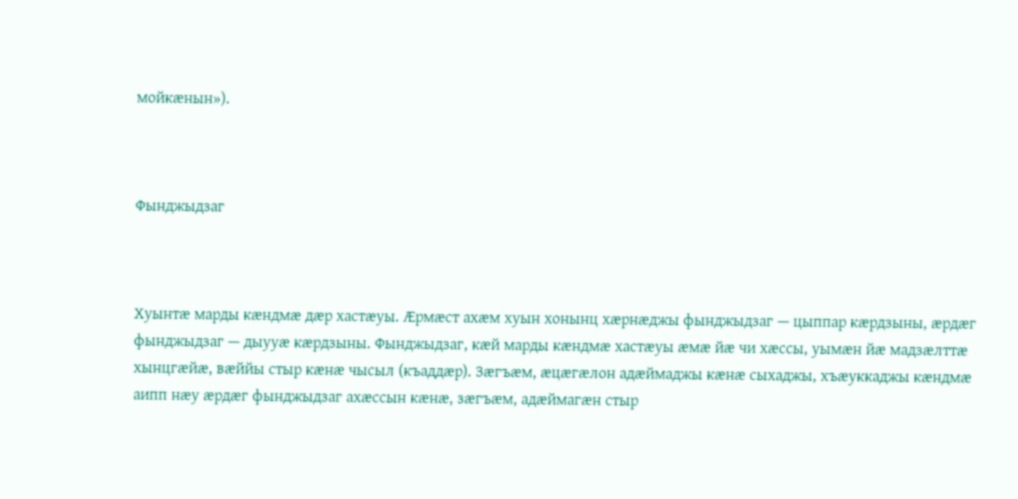мойкæнын»).



Фынджыдзаг



Хуынтæ марды кæндмæ дæр хастæуы. Æрмæст ахæм хуын хонынц хæрнæджы фынджыдзаг — цыппар кæрдзыны, æрдæг фынджыдзаг — дыууæ кæрдзыны. Фынджыдзаг, кæй марды кæндмæ хастæуы æмæ йæ чи хæссы, уымæн йæ мадзæлттæ хынцгæйæ, вæййы стыр кæнæ чысыл (къаддæр). Зæгъæм, æцæгæлон адæймаджы кæнæ сыхаджы, хъæуккаджы кæндмæ аипп нæу æрдæг фынджыдзаг ахæссын кæнæ, зæгъæм, адæймагæн стыр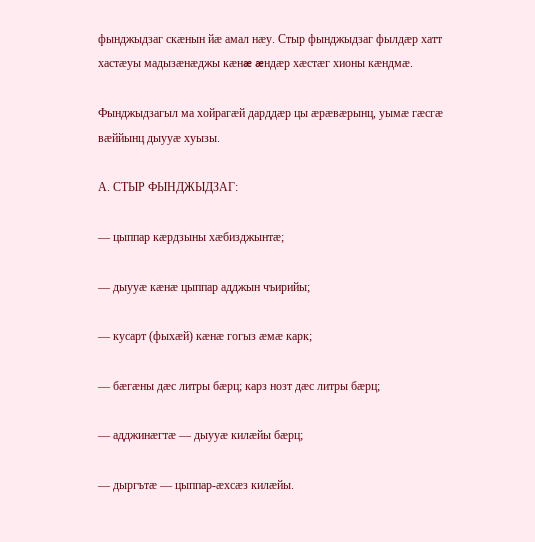фынджыдзаг скæнын йæ амал нæу. Стыр фынджыдзаг фылдæр хатт хастæуы мадызæнæджы кæнæ æндæр хæстæг хионы кæндмæ.

Фынджыдзагыл ма хойрагæй дарддæр цы æрæвæрынц, уымæ гæсгæ вæййынц дыууæ хуызы.

А. СТЫР ФЫНДЖЫДЗАГ:

— цыппар кæрдзыны хæбизджынтæ;

— дыууæ кæнæ цыппар адджын чъирийы;

— кусарт (фыхæй) кæнæ гогыз æмæ карк;

— бæгæны дæс литры бæрц; карз нозт дæс литры бæрц;

— адджинæгтæ — дыууæ килæйы бæрц;

— дыргътæ — цыппар-æхсæз килæйы.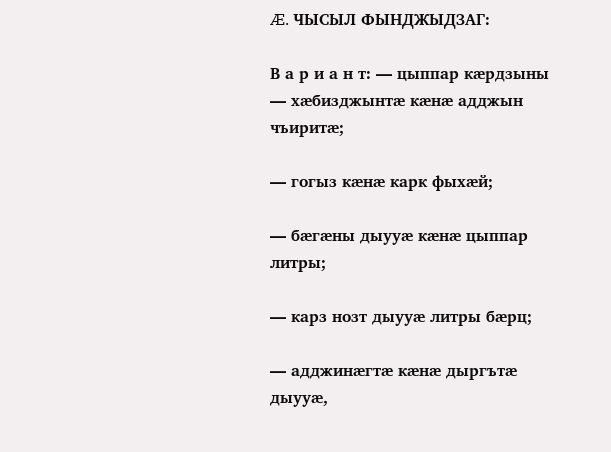Æ. ЧЫСЫЛ ФЫНДЖЫДЗАГ:

В а р и а н т: — цыппар кæрдзыны — хæбизджынтæ кæнæ адджын чъиритæ;

— гогыз кæнæ карк фыхæй;

— бæгæны дыууæ кæнæ цыппар литры;

— карз нозт дыууæ литры бæрц;

— адджинæгтæ кæнæ дыргътæ дыууæ,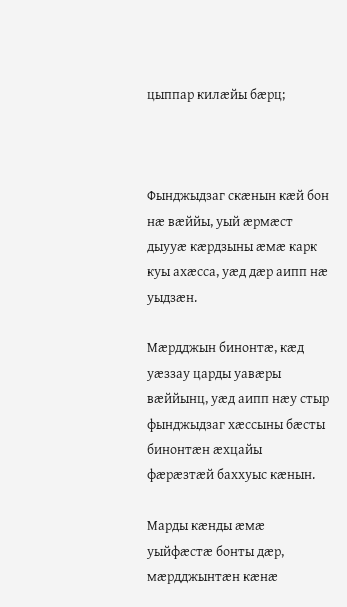цыппар килæйы бæрц;



Фынджыдзаг скæнын кæй бон нæ вæййы, уый æрмæст дыууæ кæрдзыны æмæ карк куы ахæсса, уæд дæр аипп нæ уыдзæн.

Мæрдджын бинонтæ, кæд уæззау царды уавæры вæййынц, уæд аипп нæу стыр фынджыдзаг хæссыны бæсты бинонтæн æхцайы фæрæзтæй баххуыс кæнын.

Марды кæнды æмæ уыйфæстæ бонты дæр, мæрдджынтæн кæнæ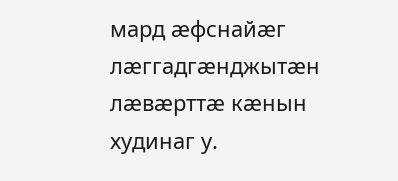мард æфснайæг лæггадгæнджытæн лæвæрттæ кæнын худинаг у.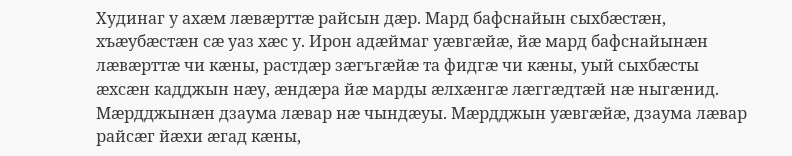Худинаг у ахæм лæвæрттæ райсын дæр. Мард бафснайын сыхбæстæн, хъæубæстæн сæ уаз хæс у. Ирон адæймаг уæвгæйæ, йæ мард бафснайынæн лæвæрттæ чи кæны, растдæр зæгъгæйæ та фидгæ чи кæны, уый сыхбæсты æхсæн кадджын нæу, æндæра йæ марды æлхæнгæ лæггæдтæй нæ ныгæнид. Мæрдджынæн дзаума лæвар нæ чындæуы. Мæрдджын уæвгæйæ, дзаума лæвар райсæг йæхи æгад кæны,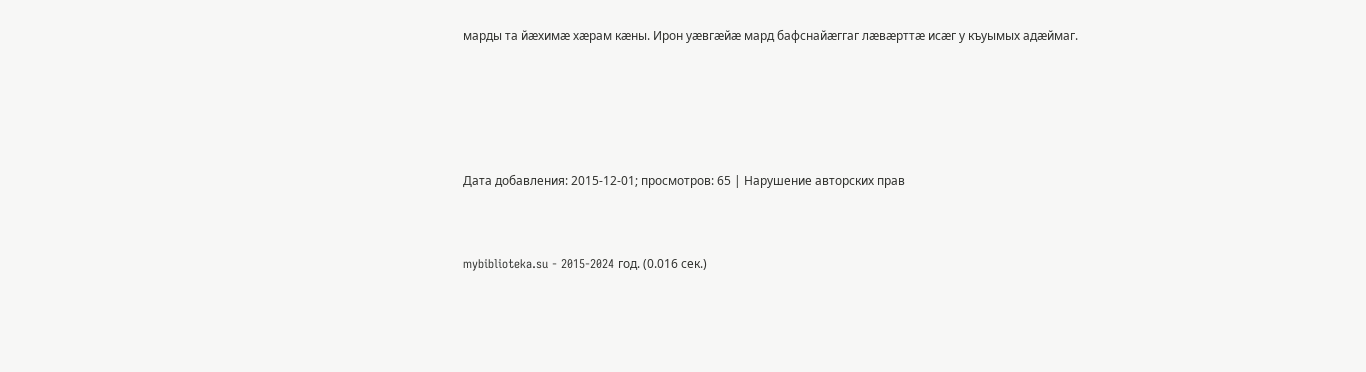марды та йæхимæ хæрам кæны. Ирон уæвгæйæ мард бафснайæггаг лæвæрттæ исæг у къуымых адæймаг.






Дата добавления: 2015-12-01; просмотров: 65 | Нарушение авторских прав



mybiblioteka.su - 2015-2024 год. (0.016 сек.)